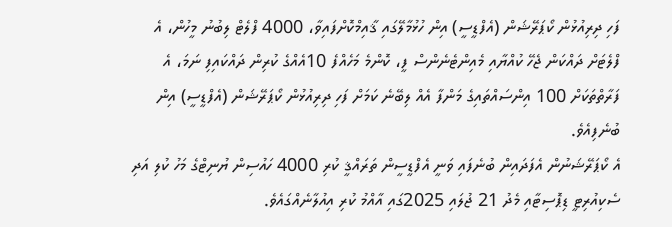ފަހި ދިރިއުޅުން ކޯޕަރޭޝަން (އެފްޑީސީ) އިން ހުޅުމާލޭގައި ޤާއިމްކޮށްފައިވާ، 4000 ފްލެޓް ލިބުނު މީހުން، އެ ފްލެޓަށް ދައްކަން ޖެހޭ ކުއްޔާއި މެއިންޓެނެންސް ފީ، ކޮންމެ މަހެއްފެ 10އެއްގެ ކުރިން ދައްކައިފި ނަމަ، އެ ފަރާތްތަކަށް 100 އިންސައްތައިގެ މަންފާ އެއް ލިބޭނެ ކަމަށް ފަހި ދިރިއުޅުން ކޯޕަރޭޝަން (އެފްޑީސީ) އިން ބުނެފިއެވެ.
އެ ކޯޕަރޭޝަނުން އެފަދައިން ބުނެފައި ވަނީ އެފްޑީސީން ތަރައްޤީ ކުރި 4000 ހައުސިން ޔުނިޓްގެ މަހު ކުލި އަދި ސެކިއުރިޓީ ޑިޕޮސިޓާއި މެދު 21 ޖުލައި 2025ގައި އާއްމު ކުރި އިއުލާނެއްގައެވެ.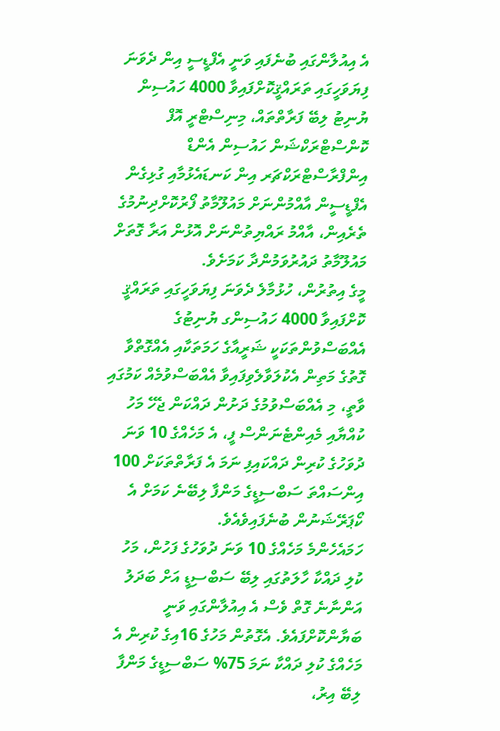އެ އިއުލާންގައި ބުނެފައި ވަނީ އެފްޑީސީ އިން ދެވަނަ ފިޔަވަހީގައި ތަރައްޤީކޮށްފައިވާ 4000 ހައުސިން ޔުނިޓު ލިބޭ ފަރާތްތައް، މިނިސްޓްރީ އޮފް ކޮންސްޓްރަކްޝަން ހައުސިން އެންޑް އިންފްރާސްޓްރަކްޗަރ އިން ކަނޑައެޅުމާއި ގުޅިގެން އެފްޑީސީން އާއްމުންނަށް މައުލޫމާތު ފޯރުކޮށްދިނުމުގެ ތެރެއިން، އާއްމު ރައްޔިތުންނަށް އޮޅުން އަރާ ގޮތަށް މައުލޫމާތު ދައުރުވަމުންދާ ކަމަށެވެ.
މީގެ އިތުރުން، ހުޅުމާލެ ދެވަނަ ފިޔަވަހީގައި ތަރައްޤީ ކޮށްފައިވާ 4000 ހައުސިންގ ޔުނިޓުގެ އެއްބަސްވުންތަކަކީ ޝަރީއާގެ ހަމަތަކާއި އެއްގޮތްވާ ގޮތުގެ މަތިން އެކުލަވާލެވިފައިވާ އެއްބަސްވުމެއް ކަމުގައި ވާތީ، މި އެއްބަސްވުމުގެ ދަށުން ދައްކަން ޖެހޭ މަހު ކުއްޔާއި މެއިންޓެނަންސް ފީ، އެ މަހެއްގެ 10 ވަނަ ދުވަހުގެ ކުރިން ދައްކައިފި ނަމަ އެ ފަރާތްތަކަށް 100 އިންސައްތަ ސަބްސިޑީގެ މަންފާ ލިބޭނެ ކަމަށް އެ ކޯޕަރޭޝަނުން ބުނެފައިވެއެވެ.
ހަމައެހެންމެ މަހެއްގެ 10 ވަނަ ދުވަހުގެ ފަހުން، މަހު ކުލި ދައްކާ ހާލަތުގައި ލިބޭ ސަބްސިޑީ އަށް ބަދަލު އަންނާނެ ގޮތް ވެސް އެ އިއުލާންގައި ވަނީ ބަޔާންކޮށްފައެވެ. އެގޮތުން މަހުގެ 16އިގެ ކުރިން އެ މަހެއްގެ ކުލި ދައްކާ ނަމަ 75% ސަބްސިޑީގެ މަންފާ ލިބޭ އިރު،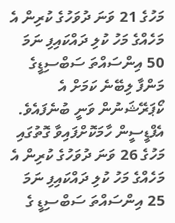މަހުގެ 21 ވަނަ ދުވަހުގެ ކުރިން އެ މަހެއްގެ މަހު ކުލި ދައްކައިފި ނަމަ 50 އިންސައްތަ ސަބްސިޑީގެ މަންފާ ލިބޭނެ ކަމަށް އެ ކޯޕަރޭޝަނުން ވަނީ ބުނެފައެވެ.
އެފްޑީސީން ހާމަކޮށްފައިވާ ގޮތުގައި މަހުގެ 26 ވަނަ ދުވަހުގެ ކުރިން އެ މަހެއްގެ މަހު ކުލި ދައްކައިފި ނަމަ 25 އިންސައްތަ ސަބްސިޑީ ގެ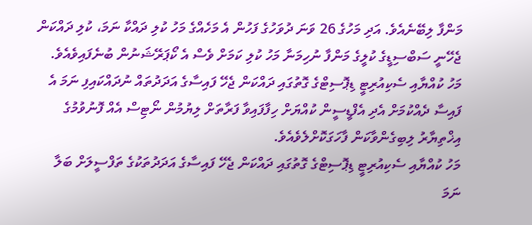މަންފާ ލިބޭނެއެވެ. އަދި މަހުގެ 26 ވަނަ ދުވަހުގެ ފަހުން އެ މަހެއްގެ މަހު ކުލި ދައްކާ ނަމަ، ކުލި ދައްކަން ޖެހޭނީ ސަބްސިޑީގެ ކުލީގެ މަންފާ ނުހިމަނާ މަހު ކުލި ކަމަށް ވެސް އެ ކޯޕަރޭޝަނުން ބުނެފައިވެއެވެ.
މަހު ކުއްޔާއި ސެކިއުރިޓީ ޑިޕޮސިޓްގެ ގޮތުގައި ދައްކަން ޖެހޭ ފައިސާގެ އަދަދުތައް ނުދައްކައިފި ނަމަ އެ ފައިސާ ދެއްކުމަށް އެދި އެފްޑީސީން ކުއްޔަށް ހިފާފައިވާ ފަރާތަށް ލިޔުމުން ނޯޓިސް އެއް ފޮނުވުމުގެ އިޚްތިޔާރު ލިބިގެންވާކަން ފާހަގަކޮށްލެވެއެވެ.
މަހު ކުއްޔާއި ސެކިއުރިޓީ ޑިޕޮސިޓްގެ ގޮތުގައި ދައްކަން ޖެހޭ ފައިސާގެ އަދަދުތަކުގެ ތަފްސީލަށް ބަލާ ނަމަ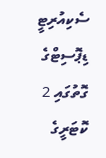ސެކިއުރިޓީ ޑިޕޮސިޓްގެ ގޮތުގައި 2 ކޮޓަރީގެ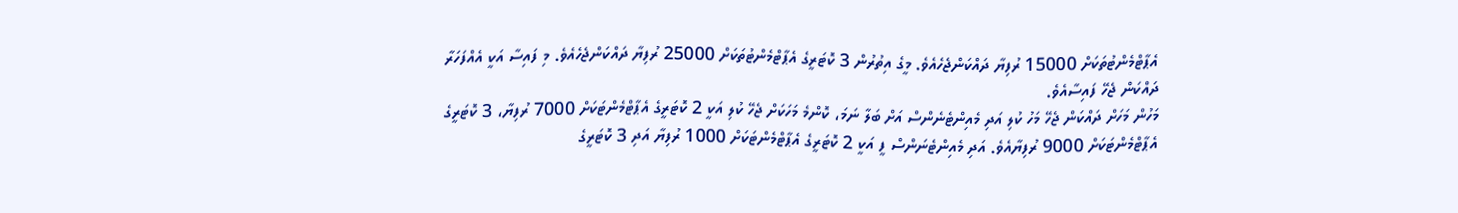އެޕާޓްމެންޓުތަކަށް 15000 ރުފިޔާ ދައްކަންޖެހެއެވެ. މީގެ އިތުރުން 3 ކޮޓަރީގެ އެޕާޓްމެންޓުތަކަށް 25000 ރުފިޔާ ދައްކަންޖެހެއެވެ. މި ފައިސާ އަކީ އެއްފަހަރާ ދައްކަން ޖެހޭ ފައިސާއެވެ.
މަހުން މަހަށް ދައްކަން ޖެހޭ މަހު ކުލި އަދި މެއިންޓެނެންސް އަށް ބަލާ ނަމަ، ކޮންމެ މަހަކަށް ޖެހޭ ކުލި އަކީ 2 ކޮޓަރީގެ އެޕާޓްމެންޓަކަށް 7000 ރުފިޔާ، 3 ކޮޓަރީގެ އެޕާޓްމެންޓަކަށް 9000 ރުފިޔާއެވެ. އަދި މެއިންޓެނަންސް ފީ އަކީ 2 ކޮޓަރީގެ އެޕާޓްމެންޓަކަށް 1000 ރުފިޔާ އަދި 3 ކޮޓަރީގެ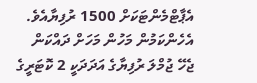އެޕާޓްމެންޓަކަށް 1500 ރުފިޔާއެވެ. އެހެންކަމުން މަހުން މަހަށް ދައްކަން ޖެހޭ ޖުމްލަ ރުފިޔާގެ އަދަދަކީ 2 ކޮޓަރީގެ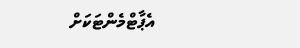އެޕާޓްމެންޓަކަށް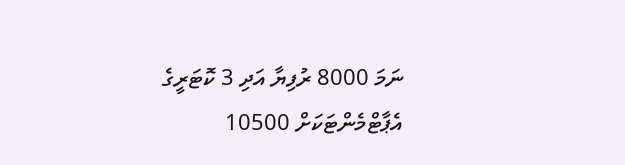ނަމަ 8000 ރުފިޔާ އަދި 3 ކޮޓަރީގެ އެޕާޓްމެންޓަކަށް 10500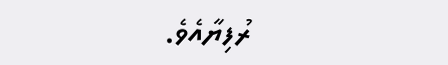ރުފިޔާއެވެ.